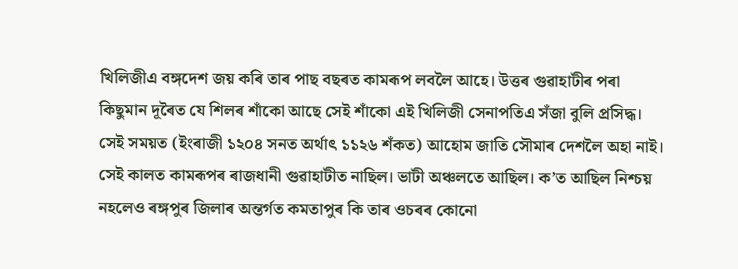খিলিজীএ বঙ্গদেশ জয় কৰি তাৰ পাছ বছৰত কামৰূপ লবলৈ আহে। উত্তৰ গুৱাহাটীৰ পৰা কিছুমান দূৰৈত যে শিলৰ শাঁকো আছে সেই শাঁকো এই খিলিজী সেনাপতিএ সঁজা বুলি প্ৰসিদ্ধ। সেই সময়ত (ইংৰাজী ১২০৪ সনত অৰ্থাৎ ১১২৬ শঁকত) আহোম জাতি সৌমাৰ দেশলৈ অহা নাই। সেই কালত কামৰূপৰ ৰাজধানী গুৱাহাটীত নাছিল। ভাটী অঞ্চলতে আছিল। ক’ত আছিল নিশ্চয় নহলেও ৰঙ্গপুৰ জিলাৰ অন্তৰ্গত কমতাপুৰ কি তাৰ ওচৰৰ কোনো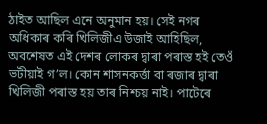ঠাইত আছিল এনে অনুমান হয়। সেই নগৰ অধিকাৰ কৰি খিলিজীএ উজাই আহিছিল, অবশেষত এই দেশৰ লোকৰ দ্বাৰা পৰাস্ত হই তেওঁ ভটীয়াই গ’ল। কোন শাসনকৰ্ত্তা বা ৰজাৰ দ্বাৰা খিলিজী পৰাস্ত হয় তাৰ নিশ্চয় নাই। পাটেৰে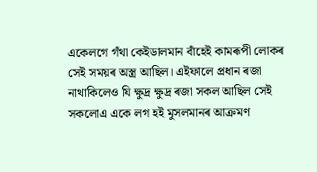একেলগে গঁথা কেইডালমান বাঁহেই কামৰূপী লোকৰ সেই সময়ৰ অস্ত্ৰ আছিল। এইফালে প্ৰধান ৰজা নাথাকিলেও যি ক্ষুদ্ৰ ক্ষুদ্ৰ ৰজা সকল আছিল সেই সকলোএ একে লগ হই মুসলমানৰ আক্ৰমণ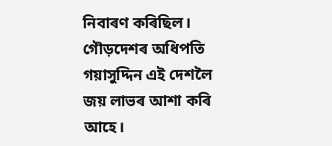নিবাৰণ কৰিছিল। গৌড়দেশৰ অধিপতি গয়াসুদ্দিন এই দেশলৈ জয় লাভৰ আশা কৰি আহে।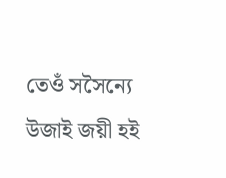তেওঁ সসৈন্যে উজাই জয়ী হই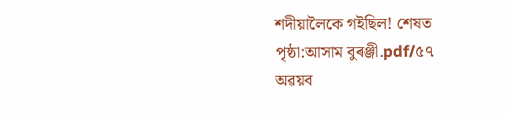শদীয়ালৈকে গইছিল! শেষত
পৃষ্ঠা:আসাম বুৰঞ্জী.pdf/৫৭
অৱয়ব